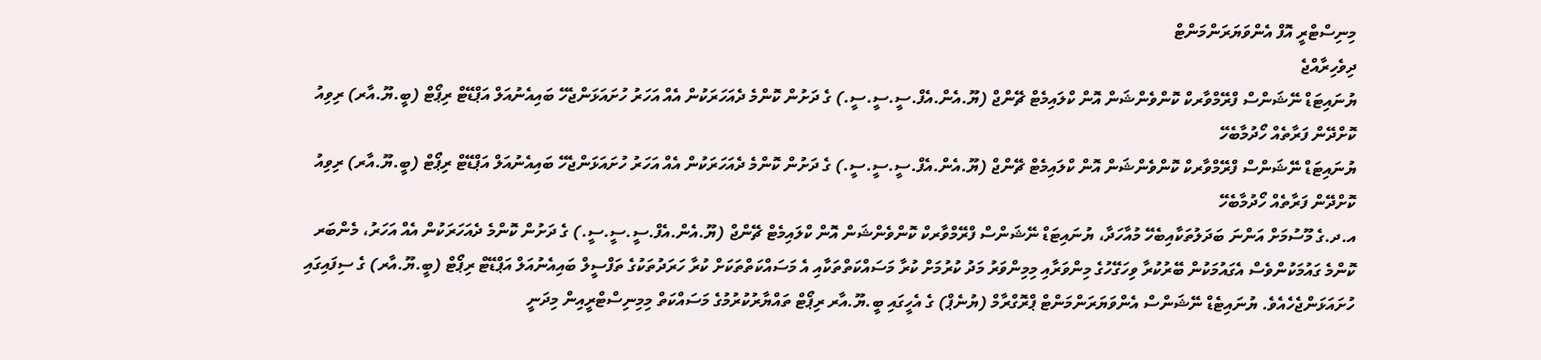މިނިސްޓްރީ އޮފް އެންވަޔަރަންމަންޓް
ދިވެހިރާއްޖެ
ޔުނައިޓަޑް ނޭޝަންސް ފްރޭމްވާރކް ކޮންވެންޝަން އޮން ކްލައިމެޓް ޗޭންޖް (ޔޫ.އެން.އެފް.ސީ.ސީ.ސީ.) ގެ ދަށުން ކޮންމެ ދެއަހަރަކުން އެއް އަހަރު ހުށައަޅަންޖެހޭ ބައިއެނުއަލް އަޕްޑޭޓް ރިޕޯޓް (ބީ.ޔޫ.އާރ) ރިވިއު ކޮށްދޭން ފަރާތެއް ހޯދުމާބެހޭ
ޔުނައިޓަޑް ނޭޝަންސް ފްރޭމްވާރކް ކޮންވެންޝަން އޮން ކްލައިމެޓް ޗޭންޖް (ޔޫ.އެން.އެފް.ސީ.ސީ.ސީ.) ގެ ދަށުން ކޮންމެ ދެއަހަރަކުން އެއް އަހަރު ހުށައަޅަންޖެހޭ ބައިއެނުއަލް އަޕްޑޭޓް ރިޕޯޓް (ބީ.ޔޫ.އާރ) ރިވިއު ކޮށްދޭން ފަރާތެއް ހޯދުމާބެހޭ
އ.ދ.ގެ މޫސުމަށް އަންނަ ބަދަލުތަކާއިބެހޭ މުއާހަދާ، ޔުނައިޓަޑް ނޭޝަންސް ފްރޭމްވާރކް ކޮންވެންޝަން އޮން ކްލައިމެޓް ޗޭންޖް (ޔޫ.އެން.އެފް.ސީ.ސީ.ސީ.) ގެ ދަށުން ކޮންމެ ދެއަހަރަކުން އެއް އަހަރު، މެންބަރ ކޮންމެ ގައުމަކުންވެސް އެގައުމަކުން ބޭރުކުރާ ވިހަގޭހުގެ މިންވަރާއި މިމިންވަރު މަދު ކުރުމަށް ކުރާ މަސައްކަތްތަކާއި އެ މަސައްކަތްތަކަށް ކުރާ ހަރަދުތަކުގެ ތަފްސީލް ބައިއެނުއަލް އަޕްޑޭޓް ރިޕޯޓް (ބީ.ޔޫ.އާރ) ގެ ސިފައިގައި ހުށައަޅަންޖެހެއެވެ. ޔުނައިޓެޑް ނޭޝަންސް އެންވަޔަރަންމަންޓް ޕްރޮގްރާމް (ޔުނެޕް) ގެ އެހީގައި ބީ.ޔޫ.އާރ ރިޕޯޓް ތައްޔާރުކުރުމުގެ މަސައްކަތް މިމިނިސްޓްރީއިން މިދަނީ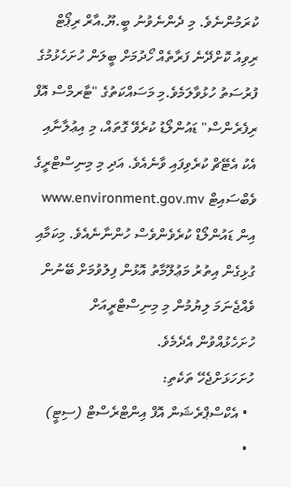ކުރަމުންނެވެ. މި ދެންނެވުނު ބީ.ޔޫ.އާރް ރިޕޯޓް ރިވިއު ކޮށްދޭނެ ފަރާތެއް ހޯދުމަށް ބީލަން ހުށަހެޅުމުގެ ފުރުސަތު ހުޅުވާލަމެވެ.މި މަސައްކަތުގެ "ޓާރމްސް އޮފް ރިފެރެންސް" ޑައުންލޯޑު ކުރެވޭ ގޮތައް، މި އިޢުލާނާއި އެކު އެޓޭޗް ކުރެވިފައި ވާނެއެވެ. އަދި މި މިނިސްޓްރީގެ ވެބްސައިޓް www.environment.gov.mv އިން ޑައުންލޯޑް ކުރެވެންވެސް ހުންނާނެއެވެ. މިކަމާއި ގުޅިގެން އިތުރު މަޢުލޫމާތު އޮޅުން ފިލުވުމަށް ބޭނުން ވެއްޖެނަމަ ލިޔުމުން މި މިނިސްޓްރީއަށް ހުށަހެޅުއްވުން އެދެމެވެ.
ހުށަހަޅަށްޖެހޭ ތަކެތި:
  • އެކްސްޕްރެޝަން އޮފް އިންޓްރެސްޓް (ސިޓީ)
  •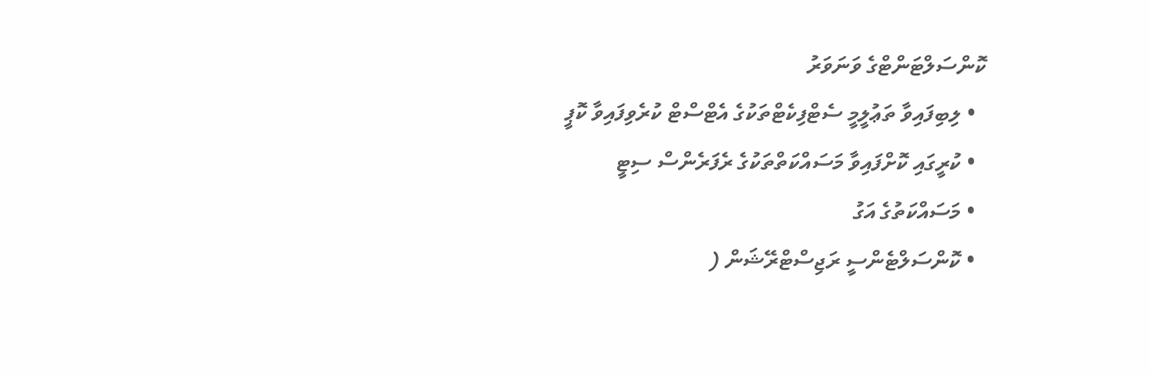ކޮންސަލްޓަންޓްގެ ވަނަވަރު
  • ލިބިފައިވާ ތަޢުލީމީ ސެޓްފިކެޓްތަކުގެ އެޓްސްޓް ކުރެވިފައިވާ ކޮޕީ
  • ކުރީގައި ކޮށްފައިވާ މަސައްކަތްތަކުގެ ރެފަރެންސް ސިޓީ
  • މަސައްކަތުގެ އަގު
  • ކޮންސަލްޓެންސީ ރަޖިސްޓްރޭޝަން (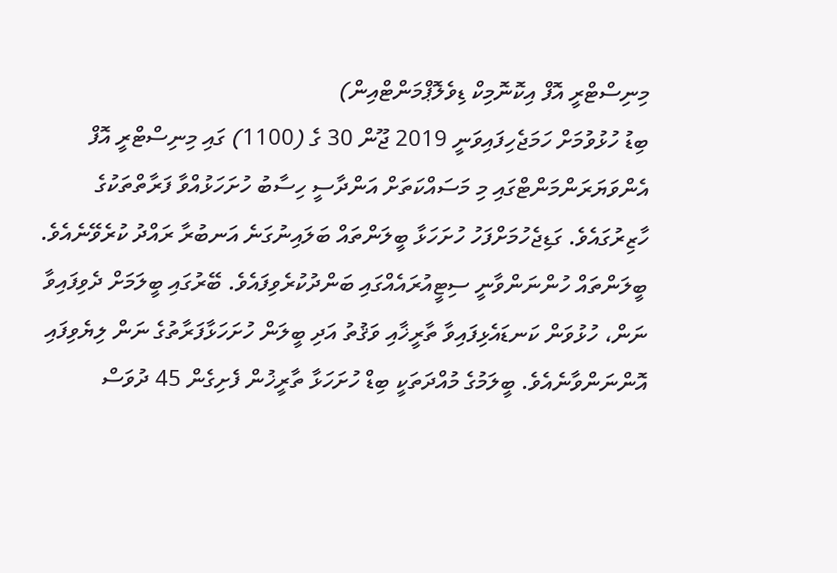މިނިސްޓްރީ އޮފް އިކޮނޮމިކް ޑިވެލޮޕްމަންޓްއިން)
ބިޑު ހުޅުވުމަށް ހަމަޖެހިފައިވަނީ 2019 ޖޫން 30 ގެ (1100) ގައި މިނިސްޓްރީ އޮފް އެންވަޔަރަންމަންޓްގައި މި މަސައްކަތަށް އަންދާސީ ހިސާބު ހުށަހަޅުއްވާ ފަރާތްތަކުގެ ހާޒިރުގައެވެ. ގަޑިޖެހުމަށްފަހު ހުށަހަޅާ ބީލަންތައް ބަލައިނުގަނެ އަނބުރާ ރައްދު ކުރެވޭނެއެވެ. ބީލަންތައް ހުންނަންވާނީ ސިޓީއުރައެއްގައި ބަންދުކުރެވިފައެވެ. ބޭރުގައި ބީލަމަށް ދެވިފައިވާ ނަން، ހުޅުވަން ކަނޑައެޅިފައިވާ ތާރީޚާއި ވަޤުތު އަދި ބީލަން ހުށަހަޅާފަރާތުގެ ނަން ލިޔެވިފައި އޮންނަންވާނެއެވެ. ބީލަމުގެ މުއްދަތަކީ ބިޑް ހުށަހަޅާ ތާރީޚުން ފެށިގެން 45 ދުވަސް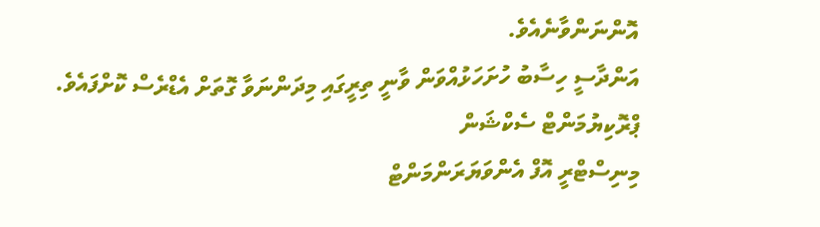އޮންނަންވާނެއެވެ.
އަންދާސީ ހިސާބު ހުށަހަޅުއްވަން ވާނީ ތިރީގައި މިދަންނަވާ ގޮތަށް އެޑްރެސް ކޮށްފައެވެ.
ޕްރޮކިޔުމަންޓް ސެކްޝަން
މިނިސްޓްރީ އޮފް އެންވަޔަރަންމަންޓް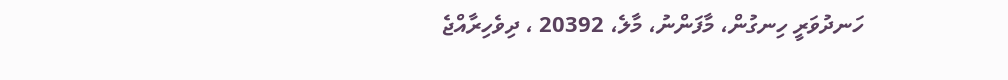ހަނދުވަރީ ހިނގުން، މާފަންނު، މާލެ، 20392 ، ދިވެހިރާއްޖެ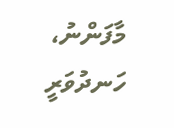މާފަންނު، ހަނދުވަރީ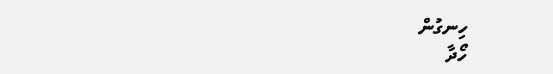ހިނގުން
ހޯދާ